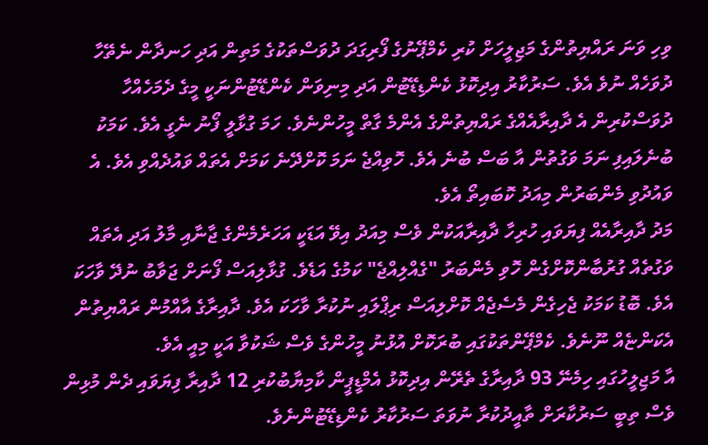ވިހި ވަނަ ރައްޔިތުންގެ މަޖިލީހަށް ކުރި ކެމްޕޭނުގެ ފޯރިގަދަ ދުވަސްތަކުގެ މަތިން އަދި ހަނދާން ނެތޭހާ ދުވަހެއް ނުވެ އެވެ. ސަރުކާރު އިދިކޮޅު ކެންޑިޑޭޓުން އަދި މިނިވަން ކެންޑޭޓުންނަކީ މީގެ ދެމަހެއްހާ ދުވަސްކުރިން އެ ދާއިރާއެއްގެ ރައްޔިތުންގެ އެންމެ ގާތް މީހުންނެވެ. ހަމަ ގުޅާލީ ފޯނު ނެގީ އެވެ. ކަމަކު ބުނެލައިފި ނަމަ ވަގުތުން އާ ބަސް ބުނެ އެވެ. ހޮވިއްޖެ ނަމަ ކޮށްދޭނެ ކަމަށް އެތައް ވައުދެއްވި އެވެ. އެ ވައުދުވި މެންބަރުން މިއަދު ކޮބައިތޯ އެވެ.
މަދު ދާއިރާއެއް ފިޔަވައި ހުރިހާ ދާއިރާއަކުން ވެސް މިއަދު އިވޭ އަޑަކީ އަހަރެމެންގެ ޖާނާއި މާލު އަދި އެތައް ވަގުތެއް ގުރުބާންކޮށްގެން ހޮވި މެންބަރު "ގެއްލިއްޖެ" ކަމުގެ އަޑެވެ. ގުޅާލިއަސް ފޯނަށް ޖަވާބު ނުދޭ ވާހަކަ އެވެ. ބޮޑު ކަމަކު ޖެހިގެން މެސެޖެއް ކޮށްލިއަސް ރިޕްލައި ނުކުރާ ވާހަކަ އެވެ. ދާއިރާގެ އާއްމުން ރައްޔިތުން އެކަންޏެއް ނޫނެވެ. ކެމްޕޭންތަކުގައި ބުރަކޮށް އުޅުނު މީހުންގެ ވެސް ޝަކުވާ އަކީ މިއީ އެވެ.
އާ މަޖިލީހުގައި ހިމެނޭ 93 ދާއިރާގެ ތެރޭން އިދިކޮޅު އެމްޑީޕީން ކާމިޔާބުކުރި 12 ދާއިރާ ފިޔަވައި ދެން މުޅިން ވެސް ތިބީ ސަރުކާރަށް ތާއީދުކުރާ ނުވަތަ ސަރުކާރު ކެންޑިޑޭޓުންނެވެ.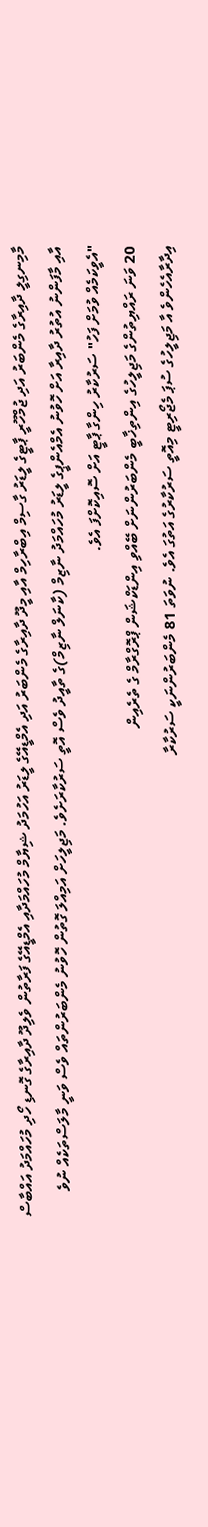މާމިނގިލީ ދާއިރާގެ މެންބަރު އަދި ޖުމްހޫރީ ޕާޓީގެ ލީޑަރު ގާސިމް އިބްރާހިމް އާއި މީދޫ ދާއިރާގެ މެންބަރު އަދި އެމްޑީއޭގެ ލީޑަރު އަހުމަދު ޝިޔާމް މުހައްމަދާއި އެމްޑީއޭގެ ފަރާތުން ވެލިދޫ ދާއިރާގެ ގޮނޑި ހޯދި މުހައްމަދު އައްބާސް އާއި މާފަންނު އުތުރު ދާއިރާ އަށް ހޮވުނު އެމްއެންޕީގެ ލީޑަރު މުހައްމަދު ނާޒިމް (ކާނަލް ނާޒިމް)ގެ ތާއީދު ވެސް އޮތީ ސަރުކާރަށެވެ. މަޖިލީހަށް އަމިއްލަ ގޮތުން ހޮވުނު މެންބަރުންތައް ވެސް ވަނީ މާލަސްތަކެއް ނުވެ "އެވީކަމެއް ވުމަށް ފަހު" ސަރުކާރު ހިންގާ ޕާޓީ އަށް ސޮއިކޮށްފަ އެވެ.
20 ވަނަ ރައްޔިތުންގެ މަޖިލީހުގެ އިންތިޚާބީ މެންބަރުންނަށް ބޭއްވި އިންޑަކްޝަން ޕްރޮގްރާމް ގެ ތެރެއިން
އިދާރާއެހެންވެ އާ މަޖިލީހުގެ ސުޕަ މެޖޯރިޓީ މިއޮތީ ސަރުކާރުގެ އަތުގަ އެވެ. ނުވަތަ 81 މެންބަރުންނަކީ ސަރުކާރާ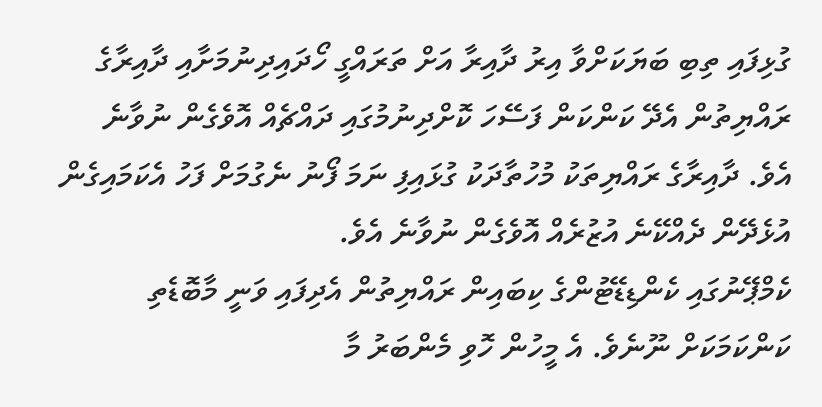ގުޅިފައި ތިބި ބަޔަކަށްވާ އިރު ދާއިރާ އަށް ތަރައްގީ ހޯދައިދިނުމަށާއި ދާއިރާގެ ރައްޔިތުން އެދޭ ކަންކަން ފަސޭހަ ކޮށްދިނުމުގައި ދައްޗެއް އޮވެގެން ނުވާނެ އެވެ. ދާއިރާގެ ރައްޔިތަކު މުހުތާދަކު ގުޅައިފި ނަމަ ފޯނު ނެގުމަށް ފަހު އެކަމައިގެން އުޅެދޭން ދެއްކޭނެ އުޒުރެއް އޮވެގެން ނުވާނެ އެވެ.
ކެމްޕޭނުގައި ކެންޑިޑޭޓުންގެ ކިބައިން ރައްޔިތުން އެދިފައި ވަނީ މާބޮޑެތި ކަންކަމަކަށް ނޫނެވެ. އެ މީހުން ހޮވި މެންބަރު މާ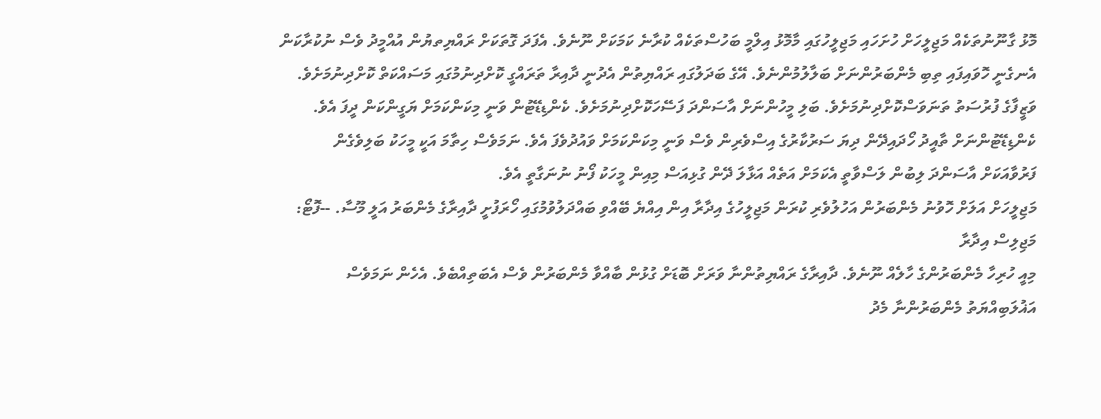މޮޅު ގާނޫނުތަކެއް މަޖިލީހަށް ހުށަހައި މަޖިލީހުގައި މާމޮޅު އިލްމީ ބަހުސްތަކެއް ކުރާނެ ކަމަކަށް ނޫނެވެ. އެފަދަ ގޮތަކަށް ރައްޔިތޔުން އުއްމީދު ވެސް ނުކުރާކަން އެނގެނީ ހޮވައިފައި ތިބި މެންބަރުންނަށް ބަލާލުމުންނެވެ. އޭގެ ބަދަލުގައި ރައްޔިތުން އެދުނީ ދާއިރާ ތަރައްގީ ކޮށްދިނުމުގައި މަސައްކަތް ކޮށްދިނުމަށެވެ. ވަޒީފާގެ ފުރުސަތު ތަނަވަސްކޮށްދިނުމަށެވެ. ބަލި މީހުންނަށް އާސަންދަ ފަސޭހަކޮށްދިނުމަށެވެ. ކެންޑިޑޭޓުން ވަނީ މިކަންކަމަށް ޔަގީންކަން ދީފަ އެވެ. ކެންޑިޑޭޓުންނަށް ތާއީދު ހޯދައިދޭން ދިޔަ ސަރުކާރުގެ އިސްވެރިން ވެސް ވަނީ މިކަންކަމަށް ވައުދުވެފަ އެވެ. ނަމަވެސް ހިތާމަ އަކީ މީހަކު ބަލިވެގެން ފަރުވާއަކަށް އާސަންދަ ލިބުން ލަސްވާތީ އެކަމަށް އަތެއް އަޅާލަ ދޭން ގުޅިއަސް މިއިން މީހަކު ފޯނު ނުނަގާތީ އެވެ.
މަޖިލީހަށް އަލަށް ހޮވުނު މެންބަރުން އަހުލުވެރި ކުރަން މަޖިލީހުގެ އިދާރާ އިން އިއްޔެ ބޭއްވި ބައްދަލުވުމުގައި ހޯރަފުށީ ދާއިރާގެ މެންބަރު އަލީ މޫސާ. --ފޮޓޯ: މަޖިލިސް އިދާރާ
މިއީ ހުރިހާ މެންބަރުންގެ ހާލެއް ނޫނެވެ. ދާއިރާގެ ރައްޔިތުންނާ ވަރަށް ބޮޑަށް ގުޅުން ބާއްވާ މެންބަރުން ވެސް އެބަތިއްބެވެ. އެހެން ނަމަވެސް އަޣުލަބިއްޔަތު މެންބަރުންނާ މެދު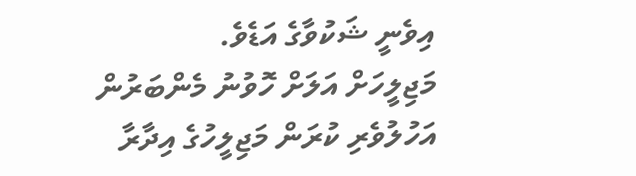އިވެނީ ޝަކުވާގެ އަޑެވެ.
މަޖިލީހަށް އަލަށް ހޮވުނު މެންބަރުން އަހުލުވެރި ކުރަން މަޖިލީހުގެ އިދާރާ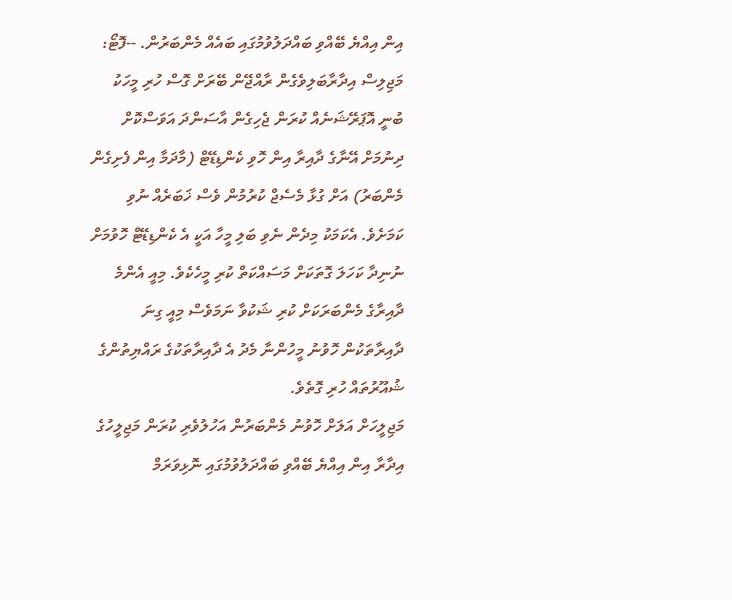އިން އިއްޔެ ބޭއްވި ބައްދަލުވުމުގައި ބައެއް މެންބަރުން. --ފޮޓޯ: މަޖިލިސް އިދާރާބަލިވެގެން ރާއްޖޭން ބޭރަށް ގޮސް ހުރި މީހަކު ބުނީ އޮޕަރޭޝަނެއް ކުރަން ޖެހިގެން އާސަންދަ އަވަސްކޮށް ދިނުމަށް އޭނާގެ ދާއިރާ އިން ހޮވި ކެންޑިޑޭޓް (މާދަމާ އިން ފެށިގެން މެންބަރު) އަށް ގުޅާ މެސެޖް ކުރުމުން ވެސް ޚަބަރެއް ނުވި ކަމަށެވެ. އެކަމަކު މިދެން ނެވި ބަލި މީހާ އަކީ އެ ކެންޑިޑޭޓް ހޮވުމަށް ނުނިދާ ކަހަލަ ގޮތަކަށް މަސައްކަތް ކުރި މީހެކެވެ. މިއީ އެންމެ ދާއިރާގެ މެންބަރަކަށް ކުރި ޝަކުވާ ނަމަވެސް މިއީ ގިނަ ދާއިރާތަކުން ހޮވުނު މީހުންނާ މެދު އެ ދާއިރާތަކުގެ ރައްޔިތުންގެ ޝުއޫރުތައް ހުރި ގޮތެވެ.
މަޖިލީހަށް އަލަށް ހޮވުނު މެންބަރުން އަހުލުވެރި ކުރަން މަޖިލީހުގެ އިދާރާ އިން އިއްޔެ ބޭއްވި ބައްދަލުވުމުގައި ނޮޅިވަރަމް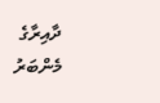ދާއިރާގެ މެންބަރު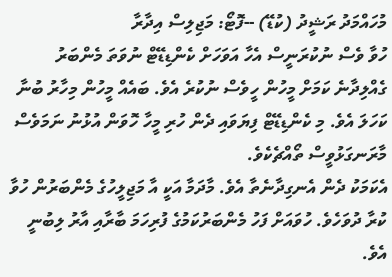މުހައްމަދު ރަޝީދު (ކުޑޭ) --ފޮޓޯ: މަޖިލިސް އިދާރާ
ހުވާ ވެސް ނުކުރަނީސް އެހާ އަވަހަށް ކެންޑިޑޭޓް ނުވަތަ މެންބަރު ގެއްލިދާނެ ކަމަށް މީހުން ހީވެސް ނުކުރެ އެވެ. ބައެއް މީހުން މިހާރު ބުނާ ކަހަލަ އެވެ. މި ކެންޑިޑޭޓް ފިޔަވައި ދެން ހުރި މީހާ ހޮވަން އުޅުނު ނަމަވެސް މާރަނގަޅުވީސް ތޯއްޗެކެވެ.
އެކަމަކު ދެން އެނގިދާނެތާ އެވެ. މާދަމާ އަކީ އާ މަޖިލީހުގެ މެންބަރުން ހުވާ ކުރާ ދުވަހެވެ. ހުވައަށް ފަހު މެންބަރުކަމުގެ ފުރިހަމަ ބާރާއި އާރު ލިބުނީ އެވެ.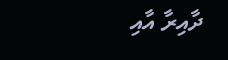ދާއިރާ އާއި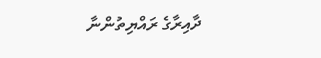ދާއިރާގެ ރައްޔިތުންނާ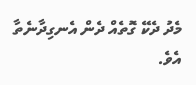މެދު ދެކޭ ގޮތެއް ދެން އެނގިދާނެތާ އެވެ.